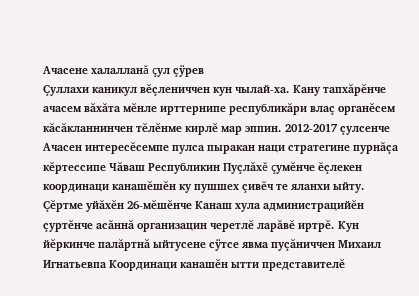Ачасене халалланă çул çÿрев
Çуллахи каникул вĕçлениччен кун чылай-ха. Кану тапхăрĕнче ачасем вăхăта мĕнле ирттернипе республикăри влаç органĕсем кăсăкланнинчен тĕлĕнме кирлĕ мар эппин. 2012-2017 çулсенче Ачасен интересĕсемпе пулса пыракан наци стратегине пурнăçа кĕртессипе Чăваш Республикин Пуçлăхĕ çумĕнче ĕçлекен координаци канашĕшĕн ку пушшех çивĕч те яланхи ыйту. Çĕртме уйăхĕн 26-мĕшĕнче Канаш хула администрацийĕн çуртĕнче асăннă организацин черетлĕ ларăвĕ иртрĕ. Кун йĕркинче палăртнă ыйтусене сÿтсе явма пуçăниччен Михаил Игнатьевпа Координаци канашĕн ытти представителĕ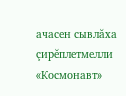ачасен сывлăха çирĕплетмелли «Космонавт»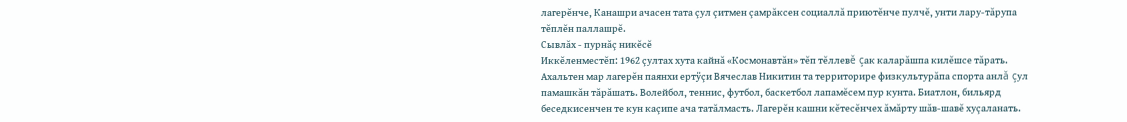лагерĕнче, Канашри ачасен тата çул çитмен çамрăксен социаллă приютĕнче пулчĕ, унти лару-тăрупа тĕплĕн паллашрĕ.
Сывлăх - пурнăç никĕсĕ
Иккĕленместĕп: 1962 çултах хута кайнă «Космонавтăн» тĕп тĕллевĕ çак каларăшпа килĕшсе тăрать. Ахальтен мар лагерĕн паянхи ертÿçи Вячеслав Никитин та территорире физкультурăпа спорта анлă çул памашкăн тăрăшать. Волейбол, теннис, футбол, баскетбол лапамĕсем пур кунта. Биатлон, бильярд беседкисенчен те кун каçипе ача татăлмасть. Лагерĕн кашни кĕтесĕнчех ăмăрту шăв-шавĕ хуçаланать.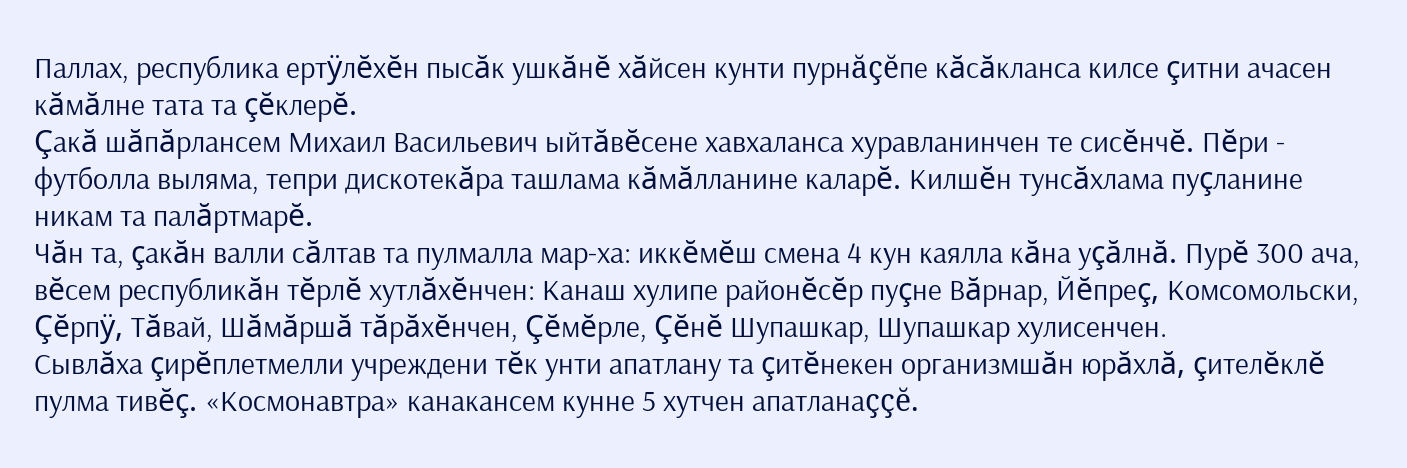Паллах, республика ертÿлĕхĕн пысăк ушкăнĕ хăйсен кунти пурнăçĕпе кăсăкланса килсе çитни ачасен кăмăлне тата та çĕклерĕ.
Çакă шăпăрлансем Михаил Васильевич ыйтăвĕсене хавхаланса хуравланинчен те сисĕнчĕ. Пĕри - футболла выляма, тепри дискотекăра ташлама кăмăлланине каларĕ. Килшĕн тунсăхлама пуçланине никам та палăртмарĕ.
Чăн та, çакăн валли сăлтав та пулмалла мар-ха: иккĕмĕш смена 4 кун каялла кăна уçăлнă. Пурĕ 300 ача, вĕсем республикăн тĕрлĕ хутлăхĕнчен: Канаш хулипе районĕсĕр пуçне Вăрнар, Йĕпреç, Комсомольски, Çĕрпÿ, Тăвай, Шăмăршă тăрăхĕнчен, Çĕмĕрле, Çĕнĕ Шупашкар, Шупашкар хулисенчен.
Сывлăха çирĕплетмелли учреждени тĕк унти апатлану та çитĕнекен организмшăн юрăхлă, çителĕклĕ пулма тивĕç. «Космонавтра» канакансем кунне 5 хутчен апатланаççĕ.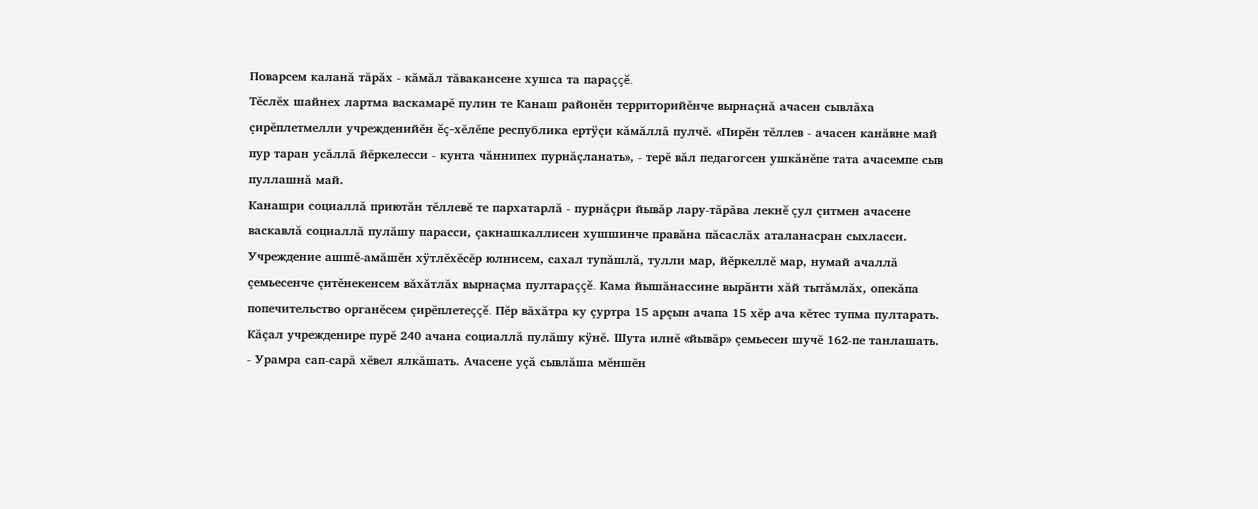Поварсем каланă тăрăх - кăмăл тăвакансене хушса та параççĕ.
Тĕслĕх шайнех лартма васкамарĕ пулин те Канаш районĕн территорийĕнче вырнаçнă ачасен сывлăха çирĕплетмелли учрежденийĕн ĕç-хĕлĕпе республика ертÿçи кăмăллă пулчĕ. «Пирĕн тĕллев - ачасен канăвне май пур таран усăллă йĕркелесси - кунта чăннипех пурнăçланать», - терĕ вăл педагогсен ушкăнĕпе тата ачасемпе сыв пуллашнă май.
Канашри социаллă приютăн тĕллевĕ те пархатарлă - пурнăçри йывăр лару-тăрăва лекнĕ çул çитмен ачасене васкавлă социаллă пулăшу парасси, çакнашкаллисен хушшинче правăна пăсаслăх аталанасран сыхласси. Учреждение ашшĕ-амăшĕн хÿтлĕхĕсĕр юлнисем, сахал тупăшлă, тулли мар, йĕркеллĕ мар, нумай ачаллă çемьесенче çитĕнекенсем вăхăтлăх вырнаçма пултараççĕ. Кама йышăнассине вырăнти хăй тытăмлăх, опекăпа попечительство органĕсем çирĕплетеççĕ. Пĕр вăхăтра ку çуртра 15 арçын ачапа 15 хĕр ача кĕтес тупма пултарать. Кăçал учрежденире пурĕ 240 ачана социаллă пулăшу кÿнĕ. Шута илнĕ «йывăр» çемьесен шучĕ 162-пе танлашать.
- Урамра сап-сарă хĕвел ялкăшать. Ачасене уçă сывлăша мĕншĕн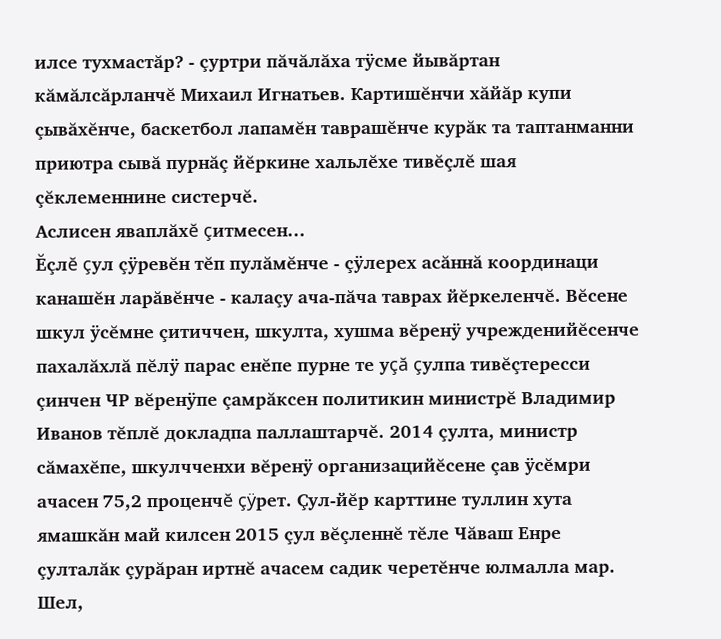илсе тухмастăр? - çуртри пăчăлăха тÿсме йывăртан кăмăлсăрланчĕ Михаил Игнатьев. Картишĕнчи хăйăр купи çывăхĕнче, баскетбол лапамĕн таврашĕнче курăк та таптанманни приютра сывă пурнăç йĕркине хальлĕхе тивĕçлĕ шая çĕклеменнине систерчĕ.
Аслисен яваплăхĕ çитмесен...
Ĕçлĕ çул çÿревĕн тĕп пулăмĕнче - çÿлерех асăннă координаци канашĕн ларăвĕнче - калаçу ача-пăча таврах йĕркеленчĕ. Вĕсене шкул ÿсĕмне çитиччен, шкулта, хушма вĕренÿ учрежденийĕсенче пахалăхлă пĕлÿ парас енĕпе пурне те уçă çулпа тивĕçтересси çинчен ЧР вĕренÿпе çамрăксен политикин министрĕ Владимир Иванов тĕплĕ докладпа паллаштарчĕ. 2014 çулта, министр сăмахĕпе, шкулчченхи вĕренÿ организацийĕсене çав ÿсĕмри ачасен 75,2 проценчĕ çÿрет. Çул-йĕр карттине туллин хута ямашкăн май килсен 2015 çул вĕçленнĕ тĕле Чăваш Енре çулталăк çурăран иртнĕ ачасем садик черетĕнче юлмалла мар. Шел,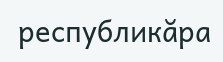республикăра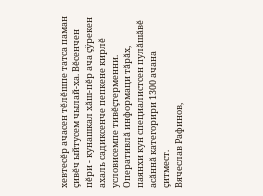хевтесĕр ачасен тĕлĕшпе татса паман çивĕч ыйтусем чылай-ха. Вĕсенчен пĕри - кунашкал хăш-пĕр ача çÿрекен ахаль садиксенче пепкене кирлĕ условисемпе тивĕçтерменни. Оперативлă информаци тăрăх, паянхи кун специалистсен пулăшăвĕ асăннă категорири 1300 ачана çитмест.
Вячеслав Рафинов,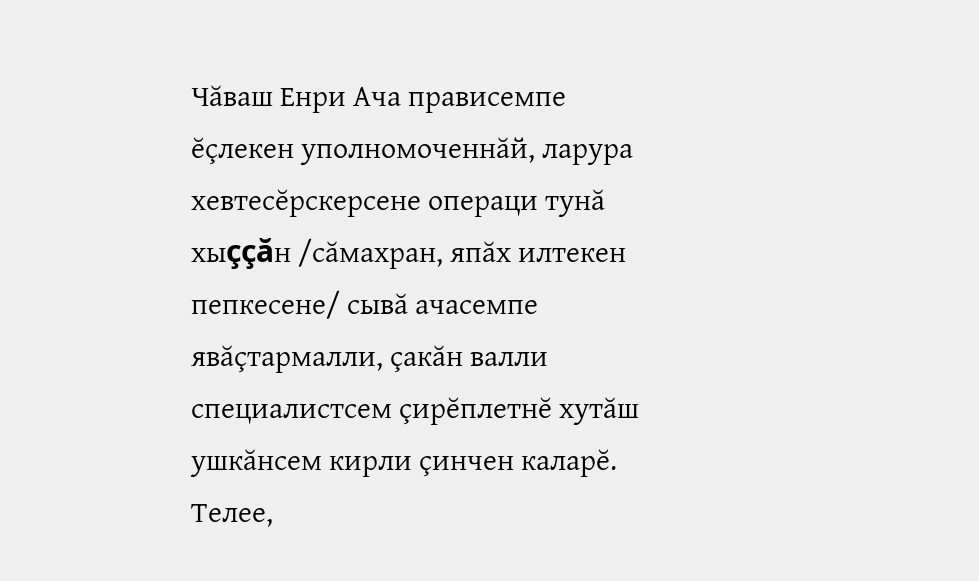Чăваш Енри Ача прависемпе ĕçлекен уполномоченнăй, ларура хевтесĕрскерсене операци тунă хыççăн /сăмахран, япăх илтекен пепкесене/ сывă ачасемпе явăçтармалли, çакăн валли специалистсем çирĕплетнĕ хутăш ушкăнсем кирли çинчен каларĕ. Телее,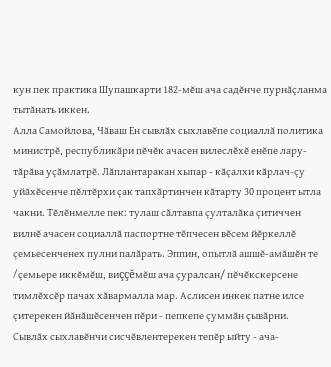кун пек практика Шупашкарти 182-мĕш ача садĕнче пурнăçланма тытăнать иккен.
Алла Самойлова, Чăваш Ен сывлăх сыхлавĕпе социаллă политика министрĕ, республикăри пĕчĕк ачасен вилеслĕхĕ енĕпе лару-тăрăва уçăмлатрĕ. Лăплантаракан хыпар - кăçалхи кăрлач-çу уйăхĕсенче пĕлтĕрхи çак тапхăртинчен кăтарту 30 процент ытла чакни. Тĕлĕнмелле пек: тулаш сăлтавпа çулталăка çитиччен вилнĕ ачасен социаллă паспортне тĕпчесен вĕсем йĕркеллĕ çемьесенченех пулни палăрать. Эппин, опытлă ашшĕ-амăшĕн те /çемьере иккĕмĕш, виççĕмĕш ача çуралсан/ пĕчĕкскерсене тимлĕхсĕр пачах хăвармалла мар. Аслисен инкек патне илсе çитерекен йăнăшĕсенчен пĕри - пепкепе çуммăн çывăрни.
Сывлăх сыхлавĕнчи сисчĕвлентерекен тепĕр ыйту - ача-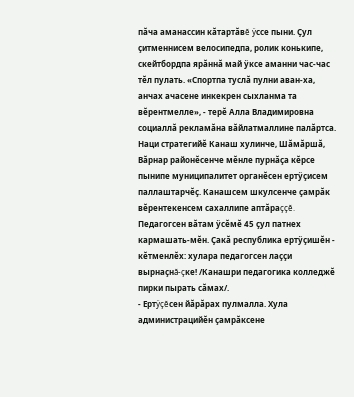пăча аманассин кăтартăвĕ ÿссе пыни. Çул çитменнисем велосипедпа, ролик конькипе, скейтбордпа ярăннă май ÿксе аманни час-час тĕл пулать. «Спортпа туслă пулни аван-ха, анчах ачасене инкекрен сыхланма та вĕрентмелле», - терĕ Алла Владимировна социаллă рекламăна вăйлатмаллине палăртса.
Наци стратегийĕ Канаш хулинче, Шăмăршă, Вăрнар районĕсенче мĕнле пурнăçа кĕрсе пынипе муниципалитет органĕсен ертÿçисем паллаштарчĕç. Канашсем шкулсенче çамрăк вĕрентекенсем сахаллипе аптăраççĕ. Педагогсен вăтам ÿсĕмĕ 45 çул патнех кармашать-мĕн. Çакă республика ертÿçишĕн - кĕтменлĕх: хулара педагогсен лаççи вырнаçнă-çке! /Канашри педагогика колледжĕ пирки пырать сăмах/.
- Ертÿçĕсен йăрăрах пулмалла. Хула администрацийĕн çамрăксене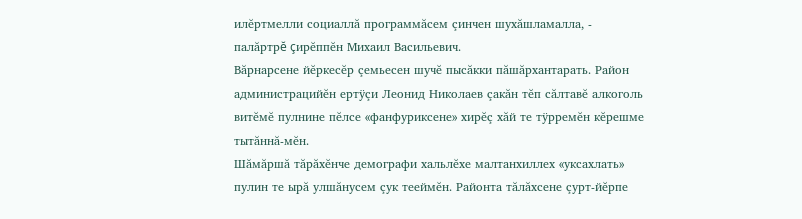илĕртмелли социаллă программăсем çинчен шухăшламалла, - палăртрĕ çирĕппĕн Михаил Васильевич.
Вăрнарсене йĕркесĕр çемьесен шучĕ пысăкки пăшăрхантарать. Район администрацийĕн ертÿçи Леонид Николаев çакăн тĕп сăлтавĕ алкоголь витĕмĕ пулнине пĕлсе «фанфуриксене» хирĕç хăй те тÿрремĕн кĕрешме тытăннă-мĕн.
Шăмăршă тăрăхĕнче демографи хальлĕхе малтанхиллех «уксахлать» пулин те ырă улшăнусем çук тееймĕн. Районта тăлăхсене çурт-йĕрпе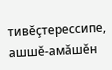тивĕçтерессипе, ашшĕ-амăшĕн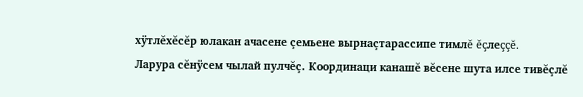хÿтлĕхĕсĕр юлакан ачасене çемьене вырнаçтарассипе тимлĕ ĕçлеççĕ.
Ларура сĕнÿсем чылай пулчĕç. Координаци канашĕ вĕсене шута илсе тивĕçлĕ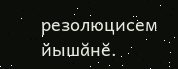резолюцисем йышăнĕ.